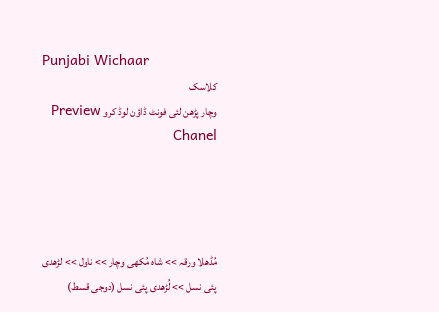Punjabi Wichaar
کلاسک
وچار پڑھن لئی فونٹ ڈاؤن لوڈ کرو Preview Chanel




مُڈھلا ورقہ >> شاہ مُکھی وچار >> ناول >> لڑھدی پئی نسل >> لُڑھدی پئی نسل (دوجی قسط)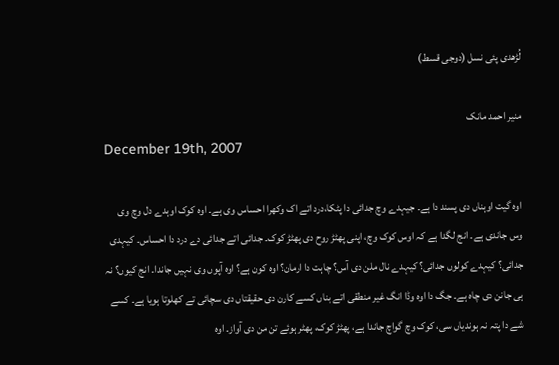لُڑھدی پئی نسل (دوجی قسط)

منیر احمد مانک
December 19th, 2007

اوہ گیت اوہناں دی پسند دا ہے۔ جیہدے وچ جدائی دا پٹکا،درد اتے اک وکھرا احساس وی ہے۔ اوہ کوک اوہدے دل وچ وی وس جاندی ہے۔ انج لگدا ہے کہ اوس کوک وچ، اپنی پھٹڑ روح دی پھٹڑ کوک۔ جدائی اتے جدائی دے درد دا احساس۔ کیہدی جدائی؟ کیہدے کولوں جدائی؟ کیہدے نال ملن دی آس؟ چاہت دا ارمان؟ اوہ کون ہے؟ اوہ آپوں وی نہیں جاندا۔ انج کیوں؟ نہ ہی جانن دی چاہ ہے۔ جگ دا اوہ وڈا انگ غیر منطقی اتے بناں کسے کارن دی حقیقتاں دی سچائی تے کھلوتا ہویا ہے۔ کسے شے دا پتہ نہ ہوندیاں سی، کوک وچ گواچ جاندا ہے، پھٹڑ کوک، پھٹر ہوئے تن من دی آواز۔ اوہ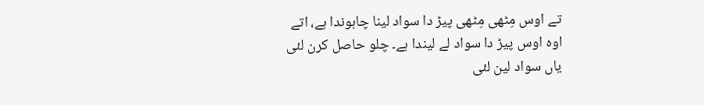تے اوس مِٹھی مِٹھی پیڑ دا سواد لینا چاہوندا ہے، اتے اوہ اوس پیڑ دا سواد لے لیندا ہے۔ چلو حاصل کرن لئی یاں سواد لین لئی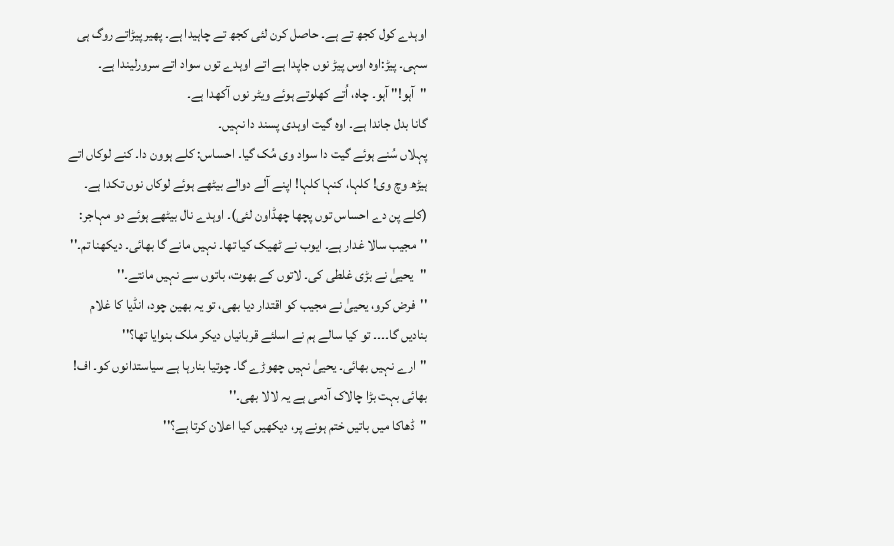اوہدے کول کجھ تے ہے۔ حاصل کرن لئی کجھ تے چاہیدا ہے۔ پھیر پیڑاتے روگ ہی سہی۔ پیڑ:اوہ اوس پیڑ نوں جاپدا ہے اتے اوہدے توں سواد اتے سرورلیندا ہے۔
''آہو!'' آہو۔ چاہ، اُتے کھلوتے ہوئے ویٹر نوں آکھدا ہے۔
گانا بدل جاندا ہے۔ اوہ گیت اوہدی پسند دا نہیں۔
پہلاں سُنے ہوئے گیت دا سواد وی مُک گیا۔ احساس: کلے ہوون دا۔ کنے لوکاں اتے ہیڑھ وچ وی! کلہا، کنہا کلہا! اپنے آلے دوالے بیٹھے ہوئے لوکاں نوں تکدا ہے۔ (کلے پن دے احساس توں پچھا چھڈاون لئی)۔ اوہدے نال بیٹھے ہوئے دو مہاجر:
''مجیب سالا غدار ہے۔ ایوب نے ٹھیک کیا تھا۔ نہیں مانے گا بھائی۔ دیکھنا تم۔''
''یحییٰ نے بڑی غلطی کی۔ لاتوں کے بھوت، باتوں سے نہیں مانتے۔''
''فرض کرو، یحییٰ نے مجیب کو اقتدار دیا بھی، تو یہ بھین چود، انڈیا کا غلام بنادیں گا۔۔۔۔ تو کیا سالے ہم نے اسلئے قربانیاں دیکر ملک بنوایا تھا؟''
''ارے نہیں بھائی۔ یحییٰ نہیں چھوڑے گا۔ چوتیا بنارہا ہے سیاستدانوں کو۔ اف! بھائی بہت بڑا چالاک آدمی ہے یہ لالا بھی۔''
''ڈھاکا میں باتیں ختم ہونے پر، دیکھیں کیا اعلان کرتا ہے؟''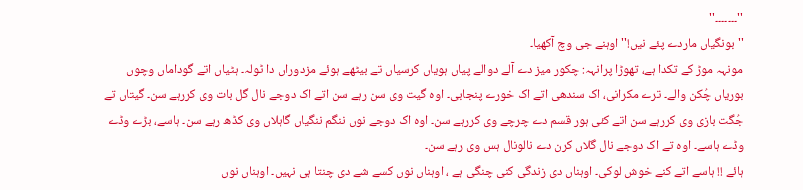''۔۔۔۔۔۔۔''
''بونگیاں ماردے پئے نیں!'' اوہنے جی وچ آکھیا۔
مونہہ موڑ کے تکدا ہے، تھوڑا پرانہہ: چکور میز دے آلے دوالے پیاں ہویاں کرسیاں تے بیٹھے ہوئے مزدوراں دا ٹولہ۔ ہٹیاں اتے گوداماں وچوں بوریاں چُکن والے۔ ترے مکرانی، اک سندھی اتے اک خورے پنجابی۔ اوہ گیت وی سن رہے سن اتے اک دوجے نال گل بات وی کررہے سن۔ گیتاں تے جُگت بازی وی کررہے سن اتے کئی ہور قسم دے چرچے وی کررہے سن۔ اوہ اک دوجے نوں ننگم ننگیاں گاہلاں وی کڈھ رہے سن۔ ہاسے، بڑے وڈے وڈے ہاسے۔ اوہ تے اک دوجے نال گلاں کرن دے نالونال ہس وی رہے سن۔
ہائے !! ہاسے اتے کنے خوش لوکی۔ اوہناں دی زندگی کنی چنگی ہے ، اوہناں نوں کسے شے دی چنتا ہی نہیں۔ اوہناں نوں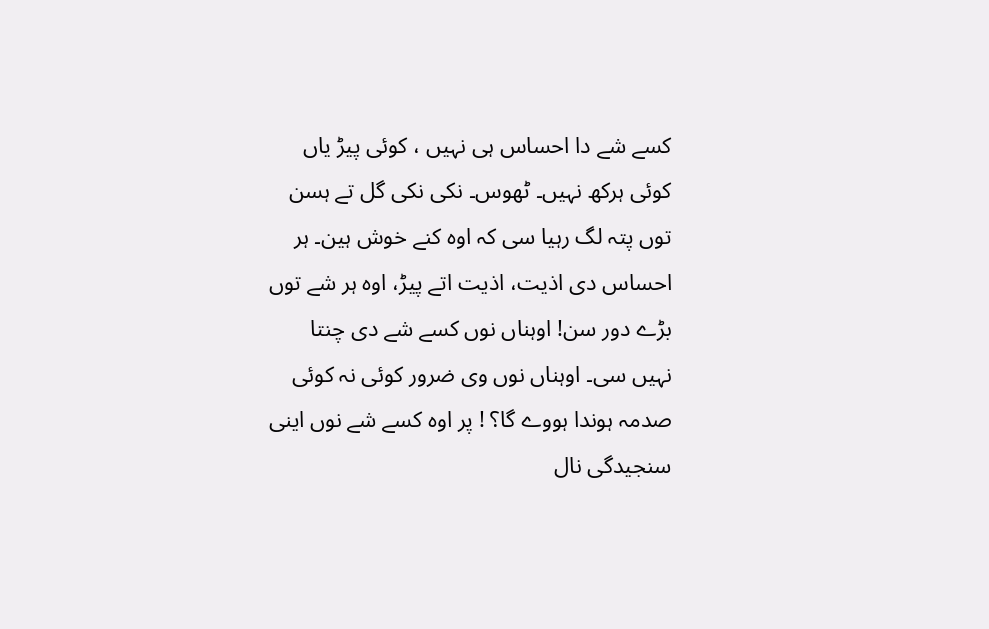کسے شے دا احساس ہی نہیں ، کوئی پیڑ یاں کوئی ہرکھ نہیں۔ ٹھوس۔ نکی نکی گل تے ہسن توں پتہ لگ رہیا سی کہ اوہ کنے خوش ہین۔ ہر احساس دی اذیت، اذیت اتے پیڑ، اوہ ہر شے توں بڑے دور سن! اوہناں نوں کسے شے دی چنتا نہیں سی۔ اوہناں نوں وی ضرور کوئی نہ کوئی صدمہ ہوندا ہووے گا؟ ! پر اوہ کسے شے نوں اینی سنجیدگی نال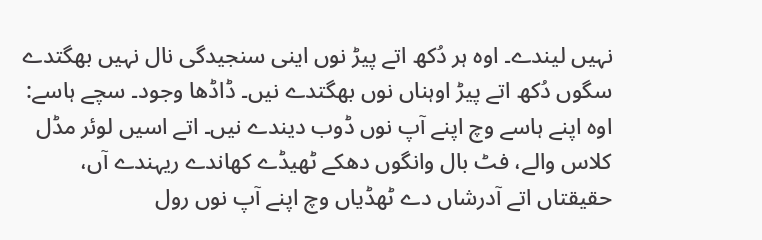نہیں لیندے۔ اوہ ہر دُکھ اتے پیڑ نوں اینی سنجیدگی نال نہیں بھگتدے سگوں دُکھ اتے پیڑ اوہناں نوں بھگتدے نیں۔ ڈاڈھا وجود۔ سچے ہاسے: اوہ اپنے ہاسے وچ اپنے آپ نوں ڈوب دیندے نیں۔ اتے اسیں لوئر مڈل کلاس والے، فٹ بال وانگوں دھکے ٹھیڈے کھاندے ریہندے آں، حقیقتاں اتے آدرشاں دے ٹھڈیاں وچ اپنے آپ نوں رول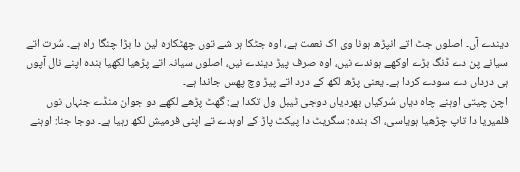دیندے آں۔ اصلوں جٹ اتے انپڑھ ہونا وی اک نعمت ہے، اوہ جٹکا ہر شے توں چھٹکارہ لین دا بڑا چنگا راہ ہے۔ سُرت اتے سیانے پن دے ڈنگ بڑے اوکھے ہوندے نیں، اوہ صرف پیڑ دیندے نیں، اصلوں سیانہ اتے پڑھیا لکھیا بندہ اپنے نال آپوں ہی درداں دے سودے کردا ہے۔ یعنی پڑھ لکھ کے درد اتے پیڑ وچ پھس جاندا ہے۔
اچن چیتی اوہنے چاہ دیاں سُرکیاں بھردیاں دوجی ٹیبل ول تکدا ہے: گھٹ پڑھے لکھے دو جوان منڈے جنہاں نوں فلمیریا دا تاپ چڑھیا ہویاسی، اک بندہ: سگریٹ دا پیکٹ پاڑ کے اوہدے تے اپنی فرمیش لکھ رہیا ہے۔ دوجا جنا: اوہنے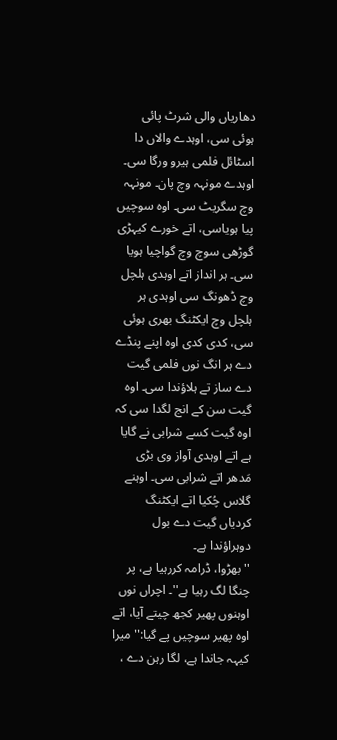دھاریاں والی شرٹ پائی ہوئی سی، اوہدے والاں دا اسٹائل فلمی ہیرو ورگا سی۔ اوہدے مونہہ وچ پان۔ مونہہ وچ سگریٹ سی۔ اوہ سوچیں پیا ہویاسی، اتے خورے کیہڑی گوڑھی سوچ وچ گواچیا ہویا سی۔ ہر انداز اتے اوہدی ہلچل وچ ڈھونگ سی اوہدی ہر ہلچل وچ ایکٹنگ بھری ہوئی سی، کدی کدی اوہ اپنے پنڈے دے ہر انگ نوں فلمی گیت دے ساز تے ہلاؤندا سی۔ اوہ گیت سن کے انج لگدا سی کہ اوہ گیت کسے شرابی نے گایا ہے اتے اوہدی آواز وی بڑی مَدھر اتے شرابی سی۔ اوہنے گلاس چُکیا اتے ایکٹنگ کردیاں گیت دے بول دوہراؤندا ہے۔
''بھڑوا، ڈرامہ کررہیا ہے، پر چنگا لگ رہیا ہے''۔ اچراں نوں اوہنوں پھیر کجھ چیتے آیا، اتے اوہ پھیر سوچیں پے گیا:''میرا کیہہ جاندا ہے، لگا رہن دے ،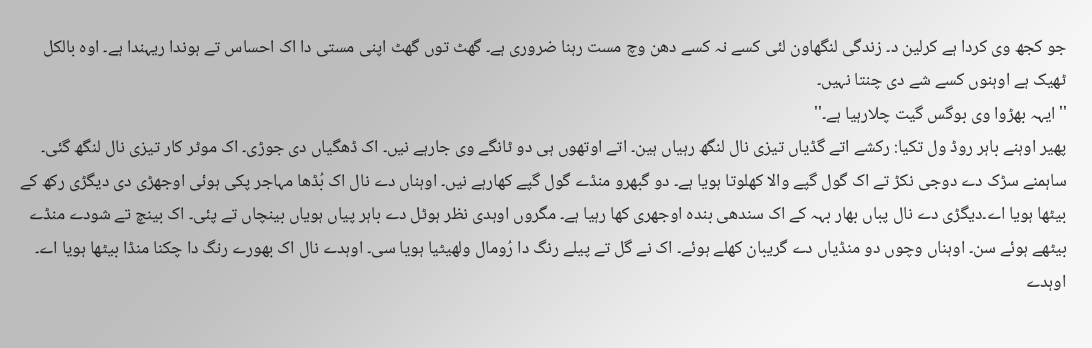جو کجھ وی کردا ہے کرلین د۔ زندگی لنگھاون لئی کسے نہ کسے دھن وچ مست رہنا ضروری ہے۔ گھٹ توں گھٹ اپنی مستی دا اک احساس تے ہوندا ریہندا ہے۔ اوہ بالکل ٹھیک ہے اوہنوں کسے شے دی چنتا نہیں۔
''ایہہ بھڑوا وی بوگس گیت چلارہیا ہے۔''
پھیر اوہنے باہر روڈ ول تکیا: رکشے اتے گڈیاں تیزی نال لنگھ رہیاں ہین۔ اتے اوتھوں ہی دو ٹانگے وی جارہے نیں۔ اک ڈھگیاں دی جوڑی۔ اک موٹر کار تیزی نال لنگھ گئی۔ ساہمنے سڑک دے دوجی نکڑ تے اک گول گپے والا کھلوتا ہویا ہے۔ دو گبھرو منڈے گول گپے کھارہے نیں۔ اوہناں دے نال اک بُڈھا مہاجر پکی ہوئی اوجھڑی دی دیگڑی رکھ کے بیٹھا ہویا اے۔دیگڑی دے نال پباں بھار بہہ کے اک سندھی بندہ اوجھری کھا رہیا ہے۔ مگروں اوہدی نظر ہوٹل دے باہر پیاں ہویاں بینچاں تے پئی۔ اک بینچ تے شودے منڈے بیٹھے ہوئے سن۔ اوہناں وچوں دو منڈیاں دے گریبان کھلے ہوئے۔ اک نے گل تے پیلے رنگ دا رُومال ولھیٹیا ہویا سی۔ اوہدے نال اک بھورے رنگ دا چکنا منڈا بیٹھا ہویا اے۔ اوہدے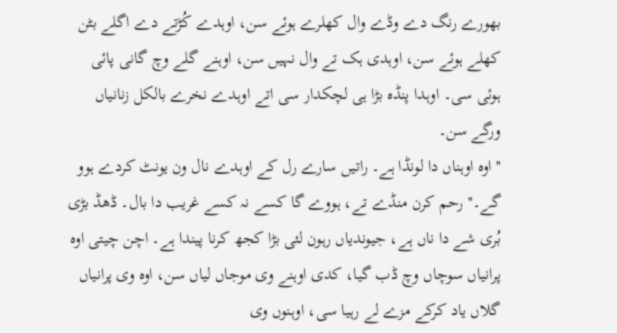بھورے رنگ دے وڈے وال کھلرے ہوئے سن، اوہدے کُڑتے دے اگلے بٹن کھلے ہوئے سن، اوہدی ہک تے وال نہیں سن، اوہنے گلے وچ گانی پائی ہوئی سی۔ اوہدا پنڈہ بڑا ہی لچکدار سی اتے اوہدے نخرے بالکل زنانیاں ورگے سن۔
''اوہ اوہناں دا لونڈا ہے۔ راتیں سارے رل کے اوہدے نال ون یونٹ کردے ہوو گے۔'' رحم کرن منڈے تے، ہووے گا کسے نہ کسے غریب دا بال۔ ڈھڈ بڑی بُری شے دا ناں ہے، جیوندیاں رہون لئی بڑا کجھ کرنا پیندا ہے۔ اچن چیتی اوہ پرانیاں سوچاں وچ ڈب گیا، کدی اوہنے وی موجاں لیاں سن، اوہ وی پرانیاں گلاں یاد کرکے مزے لے رہیا سی، اوہنوں وی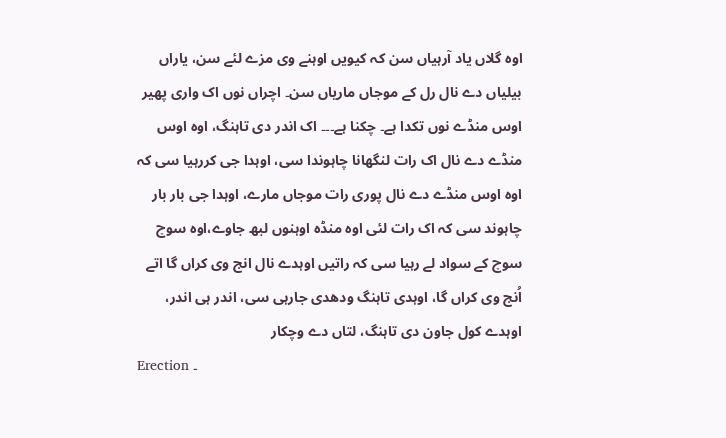اوہ گلاں یاد آرہیاں سن کہ کیویں اوہنے وی مزے لئے سن، یاراں بیلیاں دے نال رل کے موجاں ماریاں سن۔ اچراں نوں اک واری پھیر اوس منڈے نوں تکدا ہے۔ چکنا ہے۔۔۔ اک اندر دی تاہنگ، اوہ اوس منڈے دے نال اک رات لنگھانا چاہوندا سی، اوہدا جی کررہیا سی کہ اوہ اوس منڈے دے نال پوری رات موجاں مارے، اوہدا جی بار بار چاہوند سی کہ اک رات لئی اوہ منڈہ اوہنوں لبھ جاوے،اوہ سوچ سوچ کے سواد لے رہیا سی کہ راتیں اوہدے نال انج وی کراں گا اتے اُنج وی کراں گا، اوہدی تاہنگ ودھدی جارہی سی، اندر ہی اندر، اوہدے کول جاون دی تاہنگ، لتاں دے وچکار
Erection ۔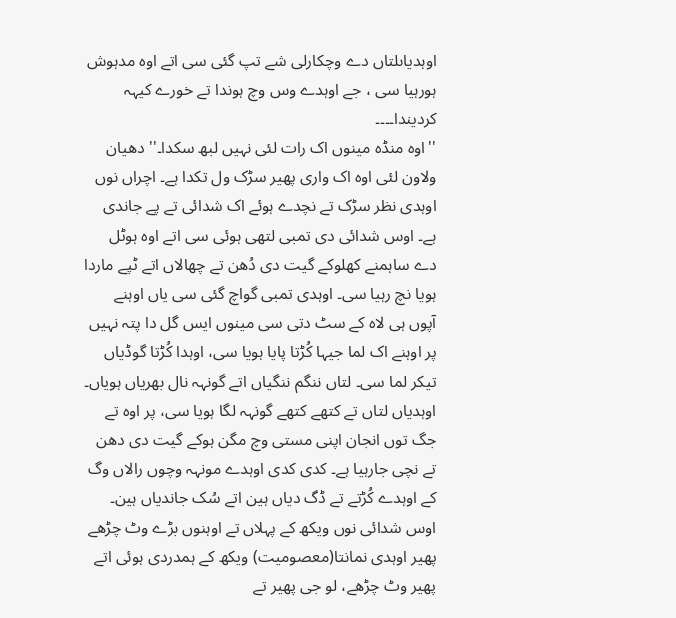اوہدیاںلتاں دے وچکارلی شے تپ گئی سی اتے اوہ مدہوش ہورہیا سی ، جے اوہدے وس وچ ہوندا تے خورے کیہہ کردیندا۔۔۔۔
''اوہ منڈہ مینوں اک رات لئی نہیں لبھ سکدا۔'' دھیان ولاون لئی اوہ اک واری پھیر سڑک ول تکدا ہے۔ اچراں نوں اوہدی نظر سڑک تے نچدے ہوئے اک شدائی تے پے جاندی ہے۔ اوس شدائی دی تمبی لتھی ہوئی سی اتے اوہ ہوٹل دے ساہمنے کھلوکے گیت دی دُھن تے چھالاں اتے ٹپے ماردا ہویا نچ رہیا سی۔ اوہدی تمبی گواچ گئی سی یاں اوہنے آپوں ہی لاہ کے سٹ دتی سی مینوں ایس گل دا پتہ نہیں پر اوہنے اک لما جیہا کُڑتا پایا ہویا سی، اوہدا کُڑتا گوڈیاں تیکر لما سی۔ لتاں ننگم ننگیاں اتے گونہہ نال بھریاں ہویاں۔ اوہدیاں لتاں تے کتھے کتھے گونہہ لگا ہویا سی، پر اوہ تے جگ توں انجان اپنی مستی وچ مگن ہوکے گیت دی دھن تے نچی جارہیا ہے۔ کدی کدی اوہدے مونہہ وچوں رالاں وگ کے اوہدے کُڑتے تے ڈگ دیاں ہین اتے سُک جاندیاں ہین۔
اوس شدائی نوں ویکھ کے پہلاں تے اوہنوں بڑے وٹ چڑھے پھیر اوہدی نمانتا(معصومیت) ویکھ کے ہمدردی ہوئی اتے پھیر وٹ چڑھے، لو جی پھیر تے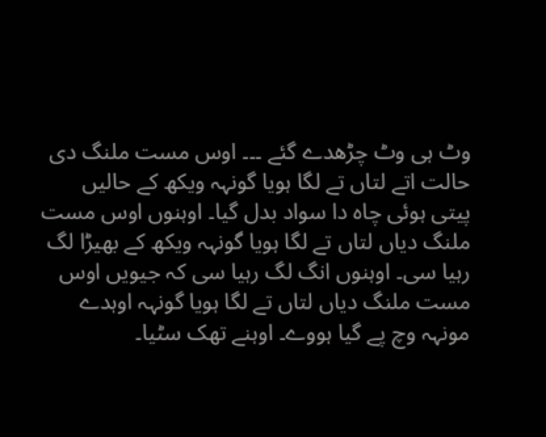وٹ ہی وٹ چڑھدے گئے ۔۔۔ اوس مست ملنگ دی حالت اتے لتاں تے لگا ہویا گونہہ ویکھ کے حالیں پیتی ہوئی چاہ دا سواد بدل گیا۔ اوہنوں اوس مست ملنگ دیاں لتاں تے لگا ہویا گونہہ ویکھ کے بھیڑا لگ رہیا سی۔ اوہنوں انگ لگ رہیا سی کہ جیویں اوس مست ملنگ دیاں لتاں تے لگا ہویا گونہہ اوہدے مونہہ وچ پے گیا ہووے۔ اوہنے تھک سٹیا۔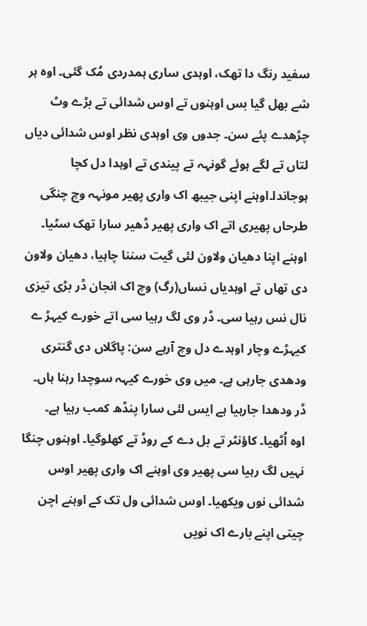سفید رنگ دا تھک، اوہدی ساری ہمدردی مُک گئی۔ اوہ ہر شے بھل گیا بس اوہنوں تے اوس شدائی تے بڑے وٹ چڑھدے پئے سن۔ جدوں وی اوہدی نظر اوس شدائی دیاں لتاں تے لگے ہوئے گونہہ تے پیندی تے اوہدا دل کچا ہوجاندا۔اوہنے اپنی جیبھ اک واری پھیر مونہہ وچ چنگی طرحاں پھیری اتے اک واری پھیر ڈھیر سارا تھک سٹیا۔
اوہنے اپنا دھیان ولاون لئی گیت سننا چاہیا، دھیان ولاون دی تھاں تے اوہدیاں نساں(رگ) وچ اک انجان ڈر بڑی تیزی نال نس رہیا سی۔ ڈر وی لگ رہیا سی اتے خورے کیہڑ ے کیہڑے وچار اوہدے دل وچ آرہے سن: پاگلاں دی گنتری ودھدی جارہی ہے۔ میں وی خورے کیہہ سوچدا رہنا ہاں۔ ڈر ودھدا جارہیا ہے ایس لئی سارا پنڈھ کمب رہیا ہے۔
اوہ اُٹھیا۔ کاؤنٹر تے بل دے کے روڈ تے کھلوگیا۔ اوہنوں چنگا نہیں لگ رہیا سی پھیر وی اوہنے اک واری پھیر اوس شدائی نوں ویکھیا۔ اوس شدائی ول تک کے اوہنے اچن چیتی اپنے بارے اک نویں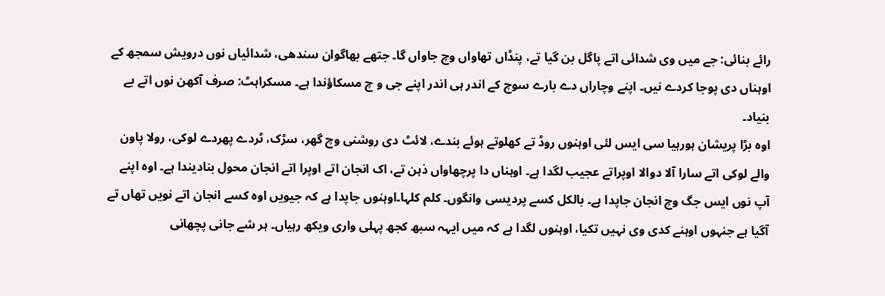رائے بنائی: جے میں وی شدائی اتے پاگل بن گیا تے، پنڈاں تھاواں وچ جاواں گا۔ جتھے بھاگوان سندھی، شدائیاں نوں درویش سمجھ کے اوہناں دی پوجا کردے نیں۔ اپنے وچاراں دے بارے سوچ کے اندر ہی اندر اپنے جی و چ مسکاؤندا ہے۔ مسکراہٹ: صرف آکھن نوں اتے بے بنیاد۔
اوہ بڑا پریشان ہورہیا سی ایس لئی اوہنوں روڈ تے کھلوتے ہوئے بندے، لائٹ دی روشنی وچ گھر، سڑک، ٹردے پھردے لوکی، رولا پاون والے لوکی اتے سارا آلا دوالا اوپراتے عجیب لگدا ہے۔ اوہناں دا پرچھاواں ذہن تے، اک انجان اتے اوپرا اتے انجان محول بنادیندا ہے۔ اوہ اپنے آپ نوں ایس جگ وچ انجان جاپدا ہے۔ بالکل کسے پردیسی وانگوں۔ کلم کلہا۔اوہنوں جاپدا ہے کہ جیویں اوہ کسے انجان اتے نویں تھاں تے آگیا ہے جنہوں اوہنے کدی وی نہیں تکیا، اوہنوں لگدا ہے کہ میں ایہہ سبھ کجھ پہلی واری ویکھ رہیاں۔ ہر شے جانی پچھانی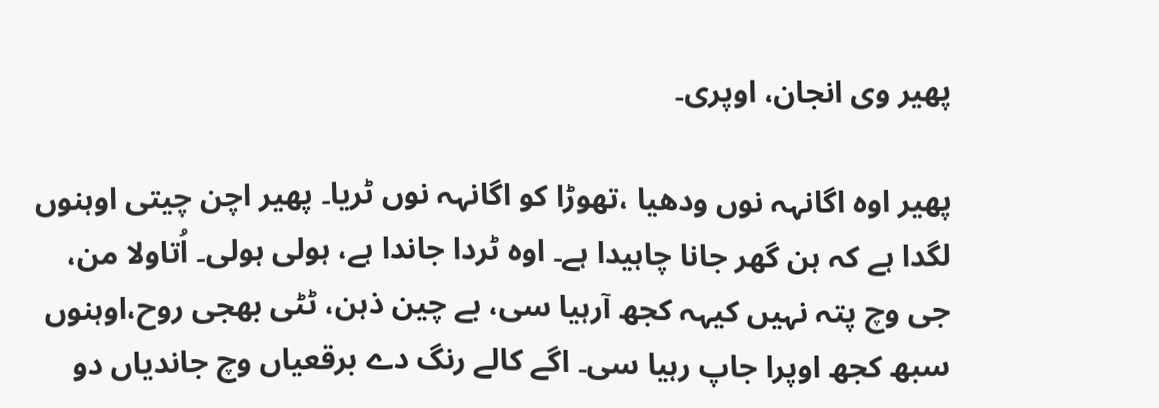پھیر وی انجان، اوپری۔

پھیر اوہ اگانہہ نوں ودھیا ،تھوڑا کو اگانہہ نوں ٹریا۔ پھیر اچن چیتی اوہنوں لگدا ہے کہ ہن گھر جانا چاہیدا ہے۔ اوہ ٹردا جاندا ہے، ہولی ہولی۔ اُتاولا من، جی وچ پتہ نہیں کیہہ کجھ آرہیا سی، بے چین ذہن، ٹٹی بھجی روح،اوہنوں سبھ کجھ اوپرا جاپ رہیا سی۔ اگے کالے رنگ دے برقعیاں وچ جاندیاں دو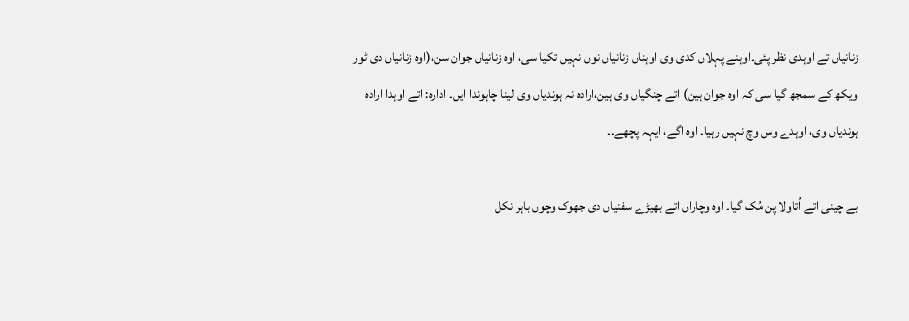زنانیاں تے اوہدی نظر پئی۔اوہنے پہلاں کدی وی اوہناں زنانیاں نوں نہیں تکیا سی، اوہ زنانیاں جوان سن،(اوہ زنانیاں دی ٹور ویکھ کے سمجھ گیا سی کہ اوہ جوان ہین) اتے چنگیاں وی ہین،ارادہ نہ ہوندیاں وی لینا چاہوندا ایں۔ ادارہ: اتے اوہدا ارادہ ہوندیاں وی، اوہدے وس وچ نہیں رہیا۔ اوہ اگے، ایہہ پچھے۔۔

بے چینی اتے اُتاولا پن مُک گیا۔ اوہ وچاراں اتے بھیڑے سفنیاں دی جھوک وچوں باہر نکل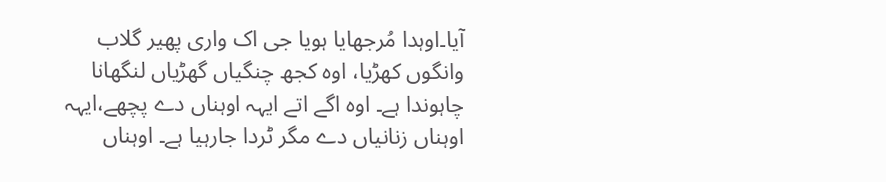آیا۔اوہدا مُرجھایا ہویا جی اک واری پھیر گلاب وانگوں کھڑیا، اوہ کجھ چنگیاں گھڑیاں لنگھانا چاہوندا ہے۔ اوہ اگے اتے ایہہ اوہناں دے پچھے،ایہہ اوہناں زنانیاں دے مگر ٹردا جارہیا ہے۔ اوہناں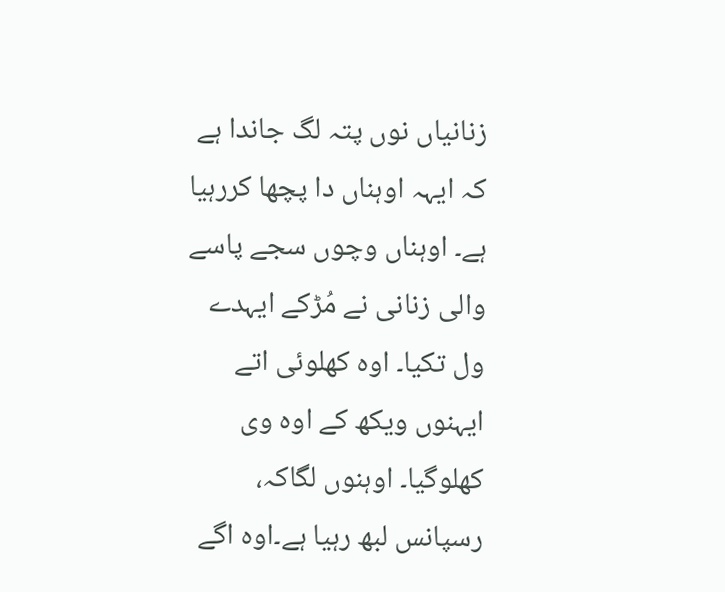زنانیاں نوں پتہ لگ جاندا ہے کہ ایہہ اوہناں دا پچھا کررہیا ہے۔ اوہناں وچوں سجے پاسے والی زنانی نے مُڑکے ایہدے ول تکیا۔ اوہ کھلوئی اتے ایہنوں ویکھ کے اوہ وی کھلوگیا۔ اوہنوں لگاکہ، رسپانس لبھ رہیا ہے۔اوہ اگے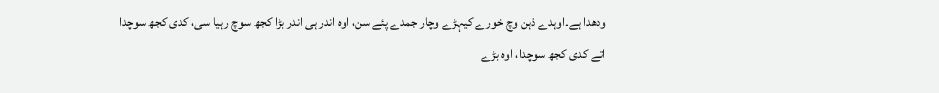ودھدا ہے۔اوہدے ذہن وچ خورے کیہڑے وچار جمدے پئے سن، اوہ اندر ہی اندر بڑا کجھ سوچ رہیا سی، کدی کجھ سوچدا اتے کدی کجھ سوچدا، اوہ بڑے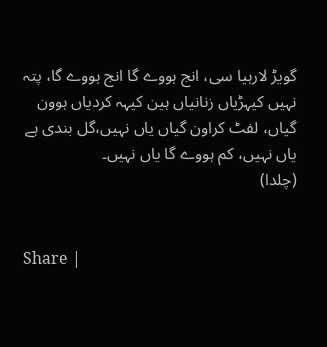گویڑ لارہیا سی، انج ہووے گا انج ہووے گا، پتہ نہیں کیہڑیاں زنانیاں ہین کیہہ کردیاں ہوون گیاں، لفٹ کراون گیاں یاں نہیں،گل بندی ہے یاں نہیں، کم ہووے گا یاں نہیں۔
(چلدا)


Share |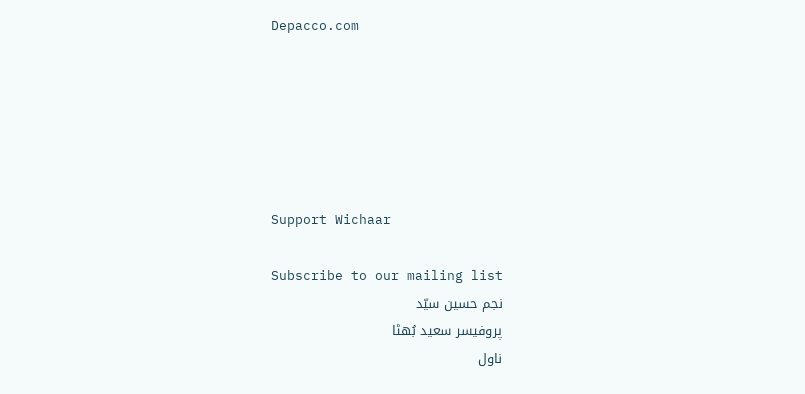Depacco.com






Support Wichaar

Subscribe to our mailing list
نجم حسین سیّد
پروفیسر سعید بُھٹا
ناول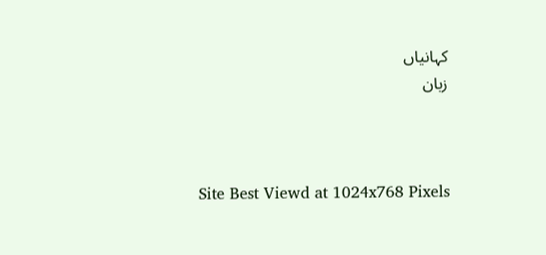کہانیاں
زبان



Site Best Viewd at 1024x768 Pixels